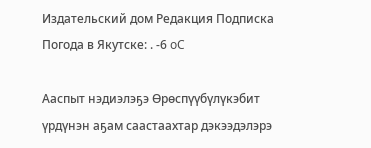Издательский дом Редакция Подписка
Погода в Якутске: . -6 oC

Ааспыт нэдиэлэҕэ Өрөспүүбүлүкэбит үрдүнэн аҕам саастаахтар дэкээдэлэрэ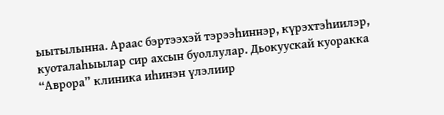ыытылынна. Араас бэртээхэй тэрээһиннэр, күрэхтэһиилэр, куоталаһыылар сир ахсын буоллулар. Дьокуускай куоракка “Аврора” клиника иһинэн үлэлиир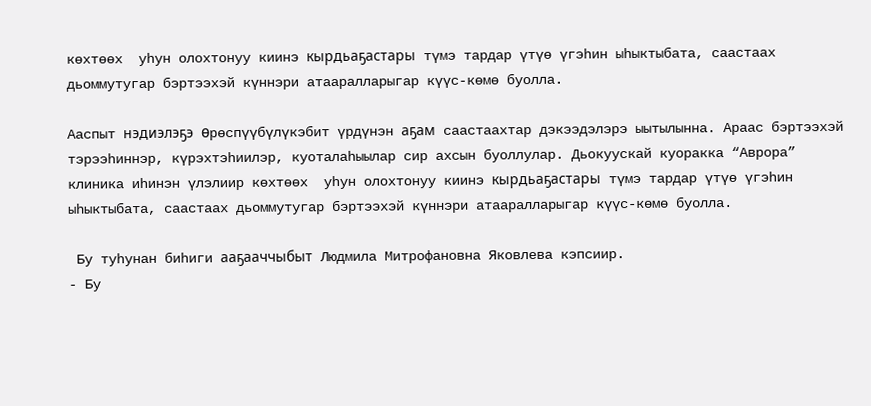көхтөөх  уһун олохтонуу киинэ кырдьаҕастары түмэ тардар үтүө үгэһин ыһыктыбата, саастаах дьоммутугар бэртээхэй күннэри атааралларыгар күүс-көмө буолла.

Ааспыт нэдиэлэҕэ Өрөспүүбүлүкэбит үрдүнэн аҕам саастаахтар дэкээдэлэрэ ыытылынна. Араас бэртээхэй тэрээһиннэр, күрэхтэһиилэр, куоталаһыылар сир ахсын буоллулар. Дьокуускай куоракка “Аврора” клиника иһинэн үлэлиир көхтөөх  уһун олохтонуу киинэ кырдьаҕастары түмэ тардар үтүө үгэһин ыһыктыбата, саастаах дьоммутугар бэртээхэй күннэри атааралларыгар күүс-көмө буолла.

 Бу туһунан биһиги ааҕааччыбыт Людмила Митрофановна Яковлева кэпсиир.
- Бу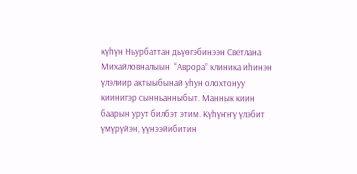күһүн Ньурбаттан дьүөгэбинээн Светлана Михайловналыын  “Аврора” клиника иһинэн үлэлиир актыыбынай уһун олохтонуу киинигэр сынньанныбыт. Маннык киин баарын урут билбэт этим. Күһүҥҥү үлэбит үмүрүйэн, үүнээйибитин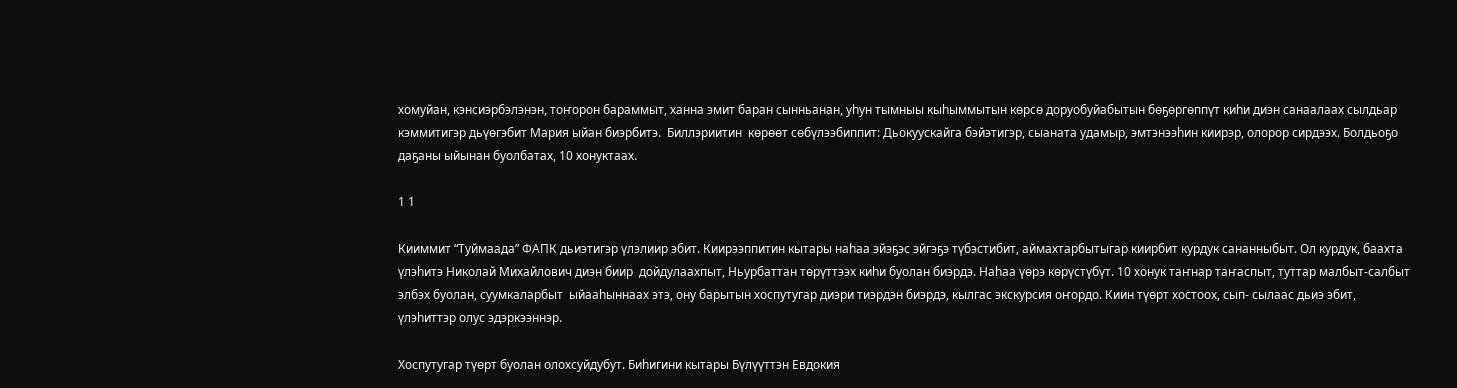хомуйан, кэнсиэрбэлэнэн, тоҥорон бараммыт, ханна эмит баран сынньанан, уһун тымныы кыһыммытын көрсө доруобуйабытын бөҕөргөппүт киһи диэн санаалаах сылдьар кэммитигэр дьүөгэбит Мария ыйан биэрбитэ.  Биллэриитин  көрөөт сөбүлээбиппит: Дьокуускайга бэйэтигэр, сыаната удамыр, эмтэнээһин киирэр, олорор сирдээх. Болдьоҕо даҕаны ыйынан буолбатах, 10 хонуктаах.

1 1

Кииммит “Туймаада” ФАПК дьиэтигэр үлэлиир эбит. Киирээппитин кытары наһаа эйэҕэс эйгэҕэ түбэстибит, аймахтарбытыгар киирбит курдук сананныбыт. Ол курдук, баахта үлэһитэ Николай Михайлович диэн биир  дойдулаахпыт, Ньурбаттан төрүттээх киһи буолан биэрдэ. Наһаа үөрэ көрүстүбүт. 10 хонук таҥнар таҥаспыт, туттар малбыт-салбыт элбэх буолан, суумкаларбыт  ыйааһыннаах этэ, ону барытын хоспутугар диэри тиэрдэн биэрдэ, кылгас экскурсия оҥордо. Киин түөрт хостоох, сып- сылаас дьиэ эбит, үлэһиттэр олус эдэркээннэр.

Хоспутугар түөрт буолан олохсуйдубут. Биһигини кытары Бүлүүттэн Евдокия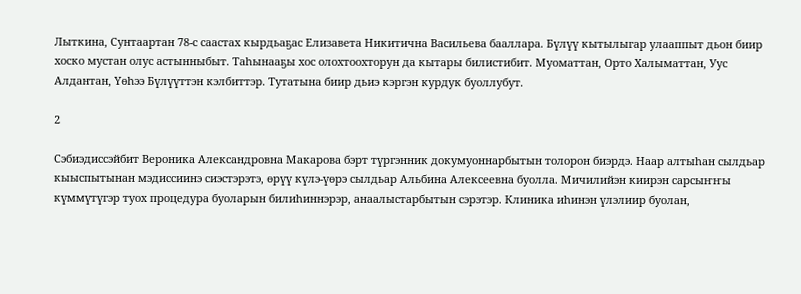Лыткина, Сунтаартан 78-с саастах кырдьаҕас Елизавета Никитична Васильева бааллара. Бүлүү кытылыгар улааппыт дьон биир хоско мустан олус астынныбыт. Таһынааҕы хос олохтоохторун да кытары билистибит. Муоматтан, Орто Халыматтан, Уус Алдантан, Үөһээ Бүлүүттэн кэлбиттэр. Тутатына биир дьиэ кэргэн курдук буоллубут.

2

Сэбиэдиссэйбит Вероника Александровна Макарова бэрт түргэнник докумуоннарбытын толорон биэрдэ. Наар алтыһан сылдьар кыыспытынан мэдиссиинэ сиэстэрэтэ, өрүү күлэ-үөрэ сылдьар Альбина Алексеевна буолла. Мичилийэн киирэн сарсыҥҥы күммүтүгэр туох процедура буоларын билиһиннэрэр, анаалыстарбытын сэрэтэр. Клиника иһинэн үлэлиир буолан,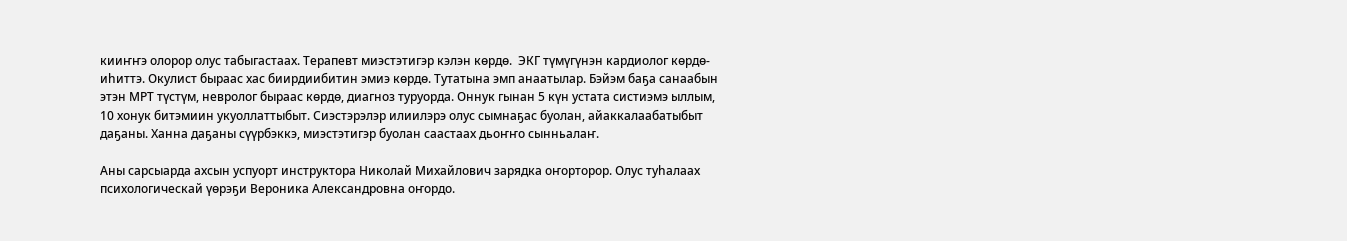кииҥҥэ олорор олус табыгастаах. Терапевт миэстэтигэр кэлэн көрдө.  ЭКГ түмүгүнэн кардиолог көрдө-иһиттэ. Окулист быраас хас биирдиибитин эмиэ көрдө. Тутатына эмп анаатылар. Бэйэм баҕа санаабын этэн МРТ түстүм, невролог быраас көрдө, диагноз туруорда. Оннук гынан 5 күн устата систиэмэ ыллым, 10 хонук битэмиин укуоллаттыбыт. Сиэстэрэлэр илиилэрэ олус сымнаҕас буолан, айаккалаабатыбыт даҕаны. Ханна даҕаны сүүрбэккэ, миэстэтигэр буолан саастаах дьоҥҥо сынньалаҥ.

Аны сарсыарда ахсын успуорт инструктора Николай Михайлович зарядка оҥорторор. Олус туһалаах психологическай үөрэҕи Вероника Александровна оҥордо.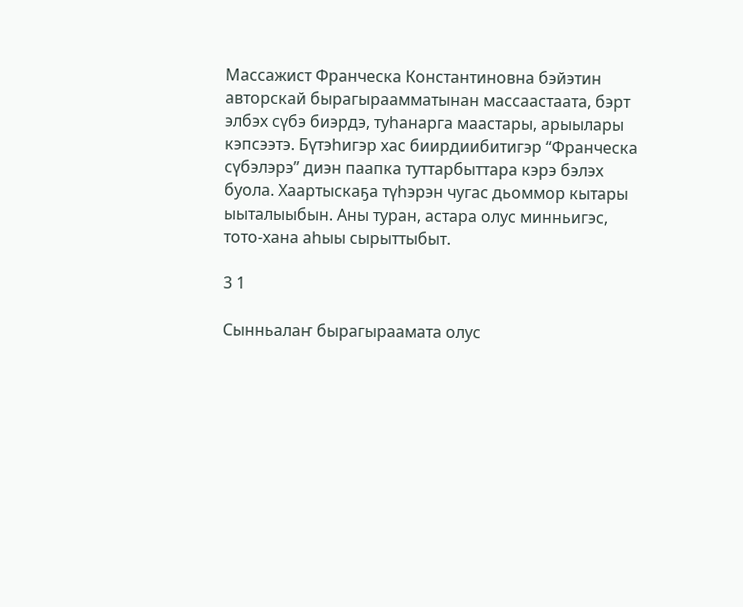Массажист Франческа Константиновна бэйэтин авторскай бырагыраамматынан массаастаата, бэрт элбэх сүбэ биэрдэ, туһанарга маастары, арыылары кэпсээтэ. Бүтэһигэр хас биирдиибитигэр “Франческа сүбэлэрэ” диэн паапка туттарбыттара кэрэ бэлэх буола. Хаартыскаҕа түһэрэн чугас дьоммор кытары ыыталыыбын. Аны туран, астара олус минньигэс, тото-хана аһыы сырыттыбыт.

3 1

Сынньалаҥ бырагыраамата олус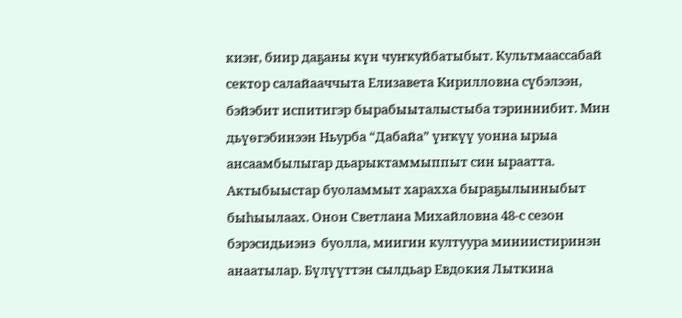киэҥ, биир даҕаны күн чуҥкуйбатыбыт. Культмаассабай сектор салайааччыта Елизавета Кирилловна сүбэлээн, бэйэбит испитигэр бырабыыталыстыба тэриннибит. Мин дьүөгэбинээн Ньурба “Дабайа” үҥкүү уонна ырыа  ансаамбылыгар дьарыктаммыппыт син ыраатта. Актыбыыстар буоламмыт харахха быраҕылынныбыт быһыылаах. Онон Светлана Михайловна 48-с сезон бэрэсидьиэнэ  буолла, миигин култуура миниистиринэн анаатылар. Бүлүүттэн сылдьар Евдокия Лыткина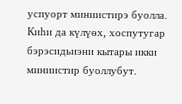успуорт миниистирэ буолла.  Киһи да күлүөх, хоспутугар бэрэсидьиэни кытары икки миниистир буоллубут.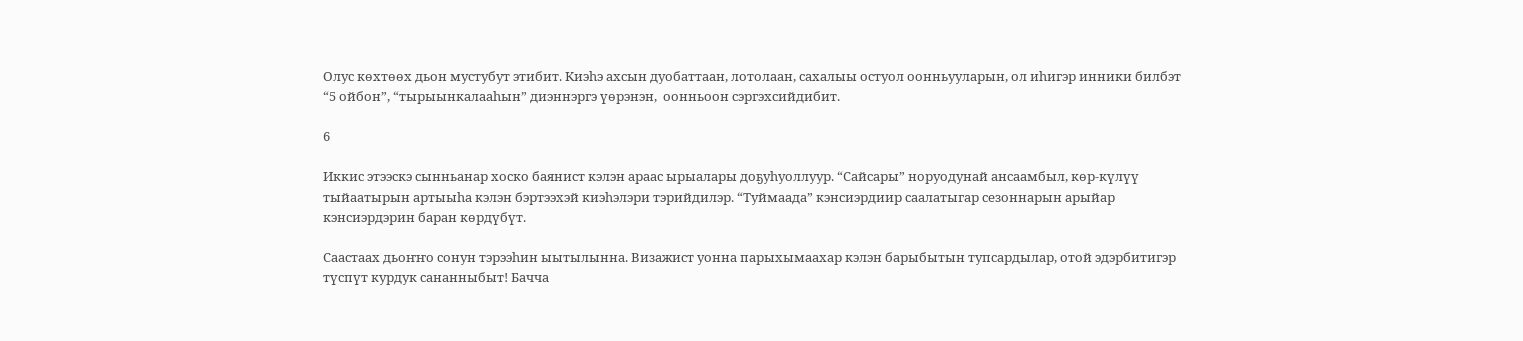Олус көхтөөх дьон мустубут этибит. Киэһэ ахсын дуобаттаан, лотолаан, сахалыы остуол оонньууларын, ол иһигэр инники билбэт “5 ойбон”, “тырыынкалааһын” диэннэргэ үөрэнэн,  оонньоон сэргэхсийдибит.

6

Иккис этээскэ сынньанар хоско баянист кэлэн араас ырыалары доҕуһуоллуур. “Сайсары” норуодунай ансаамбыл, көр-күлүү тыйаатырын артыыһа кэлэн бэртээхэй киэһэлэри тэрийдилэр. “Туймаада” кэнсиэрдиир саалатыгар сезоннарын арыйар кэнсиэрдэрин баран көрдүбүт.

Саастаах дьоҥҥо сонун тэрээһин ыытылынна. Визажист уонна парыхымаахар кэлэн барыбытын тупсардылар, отой эдэрбитигэр түспүт курдук сананныбыт! Бачча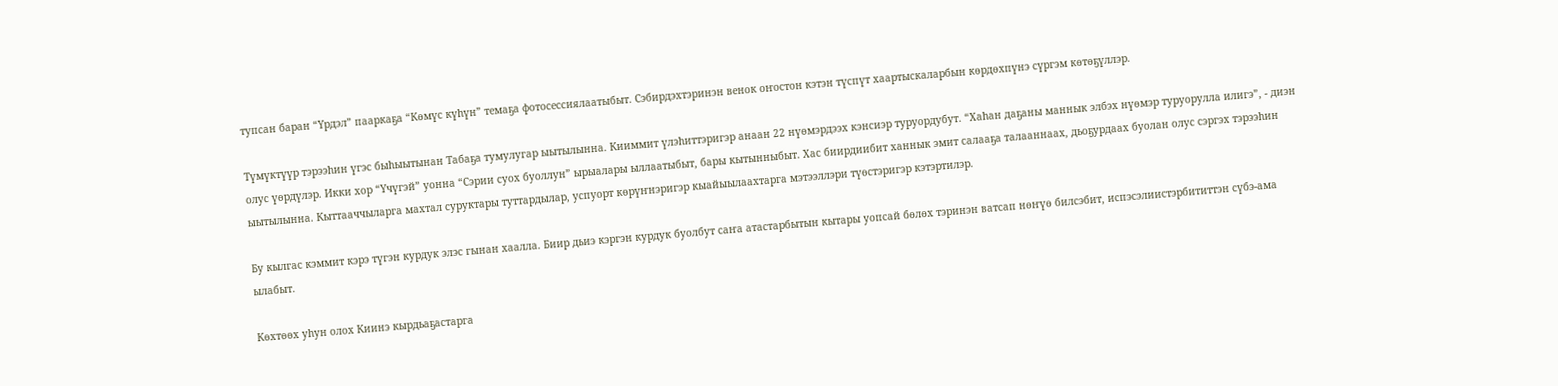тупсан баран “Үрдэл” пааркаҕа “Көмүс күһүн” темаҕа фотосессиялаатыбыт. Сэбирдэхтэринэн венок оҥостон кэтэн түспүт хаартыскаларбын көрдөхпүнэ сүргэм көтөҕүллэр.

Түмүктүүр тэрээһин үгэс быһыытынан Табаҕа тумулугар ыытылынна. Кииммит үлэһиттэригэр анаан 22 нүөмэрдээх кэнсиэр туруордубут. “Хаһан даҕаны маннык элбэх нүөмэр туруорулла илигэ”, - диэн олус үөрдүлэр. Икки хор “Үчүгэй” уонна “Сэрии суох буоллун” ырыалары ыллаатыбыт, бары кытынныбыт. Хас биирдиибит ханнык эмит салааҕа талааннаах, дьоҕурдаах буолан олус сэргэх тэрээһин ыытылынна. Кыттааччыларга махтал суруктары туттардылар, успуорт көрүҥнэригэр кыайыылаахтарга мэтээллэри түөстэригэр кэтэртилэр.

Бу кылгас кэммит кэрэ түгэн курдук элэс гынан хаалла. Биир дьиэ кэргэн курдук буолбут саҥа атастарбытын кытары уопсай бөлөх тэринэн ватсап нөҥүө билсэбит, испэсэлиистэрбититтэн сүбэ-ама ылабыт.

Көхтөөх уһун олох Киинэ кырдьаҕастарга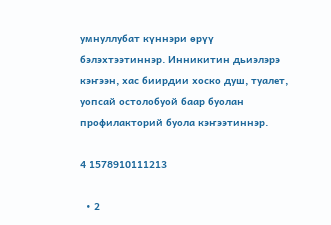умнуллубат күннэри өрүү бэлэхтээтиннэр. Инникитин дьиэлэрэ кэҥээн, хас биирдии хоско душ, туалет, уопсай остолобуой баар буолан профилакторий буола кэҥээтиннэр.

4 1578910111213

  • 2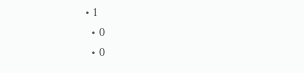• 1
  • 0
  • 0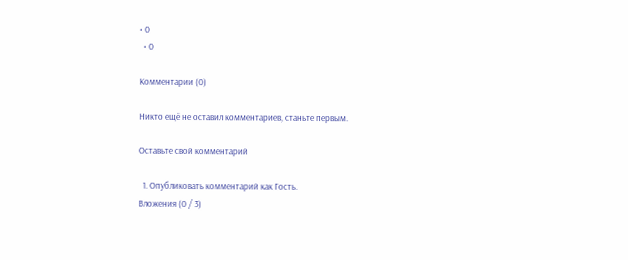• 0
  • 0

Комментарии (0)

Никто ещё не оставил комментариев, станьте первым.

Оставьте свой комментарий

  1. Опубликовать комментарий как Гость.
Вложения (0 / 3)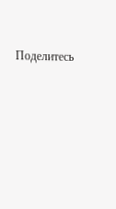Поделитесь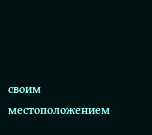своим местоположением